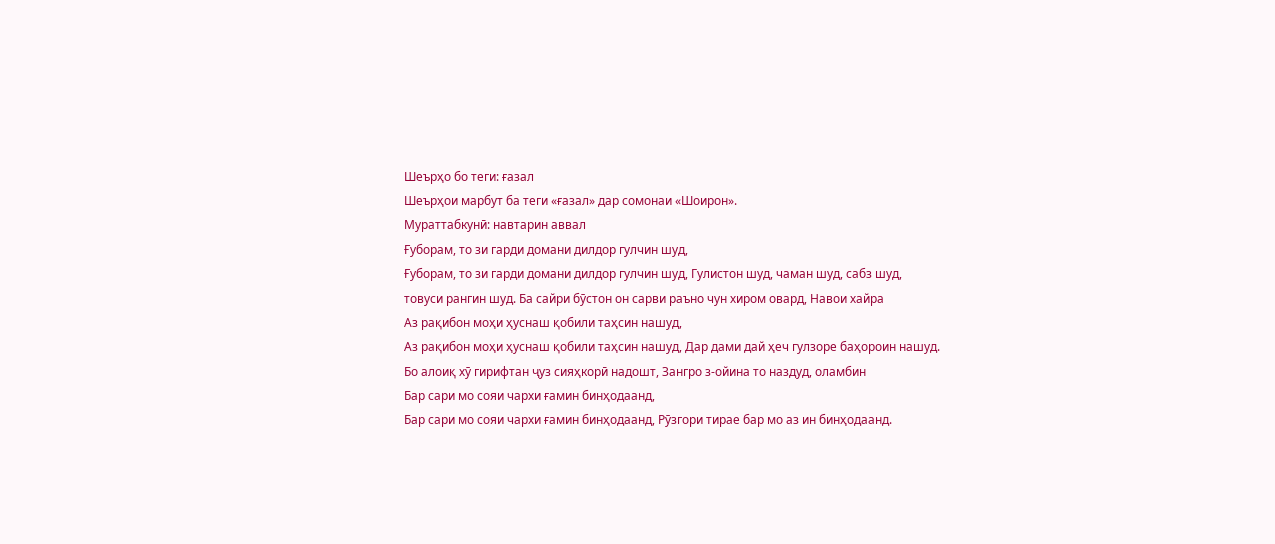Шеърҳо бо теги: ғазал
Шеърҳои марбут ба теги «ғазал» дар сомонаи «Шоирон».
Мураттабкунӣ: навтарин аввал
Ғуборам, то зи гарди домани дилдор гулчин шуд,
Ғуборам, то зи гарди домани дилдор гулчин шуд, Гулистон шуд, чаман шуд, сабз шуд, товуси рангин шуд. Ба сайри бӯстон он сарви раъно чун хиром овард, Навои хайра
Аз рақибон моҳи ҳуснаш қобили таҳсин нашуд,
Аз рақибон моҳи ҳуснаш қобили таҳсин нашуд, Дар дами дай ҳеч гулзоре баҳороин нашуд. Бо алоиқ хӯ гирифтан ҷуз сияҳкорӣ надошт, Зангро з-ойина то наздуд, оламбин
Бар сари мо сояи чархи ғамин бинҳодаанд,
Бар сари мо сояи чархи ғамин бинҳодаанд, Рӯзгори тирае бар мо аз ин бинҳодаанд.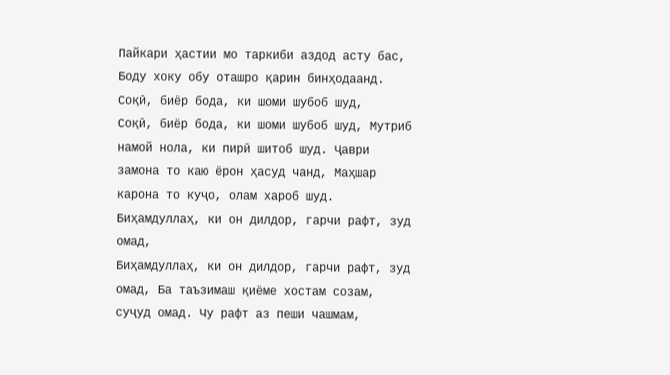Пайкари ҳастии мо таркиби аздод асту бас, Боду хоку обу оташро қарин бинҳодаанд.
Соқӣ, биёр бода, ки шоми шубоб шуд,
Соқӣ, биёр бода, ки шоми шубоб шуд, Мутриб намой нола, ки пирӣ шитоб шуд. Ҷаври замона то каю ёрон ҳасуд чанд, Маҳшар карона то куҷо, олам хароб шуд.
Биҳамдуллаҳ, ки он дилдор, гарчи рафт, зуд омад,
Биҳамдуллаҳ, ки он дилдор, гарчи рафт, зуд омад, Ба таъзимаш қиёме хостам созам, суҷуд омад. Чу рафт аз пеши чашмам,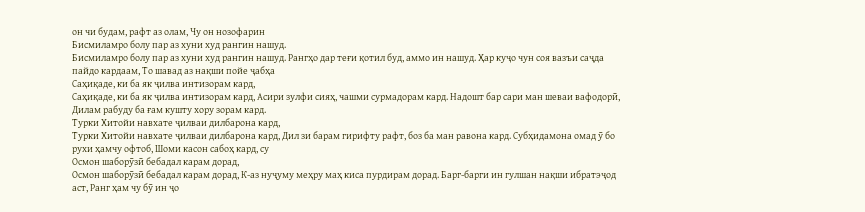он чи будам, рафт аз олам, Чу он нозофарин
Бисмиламро болу пар аз хуни худ рангин нашуд.
Бисмиламро болу пар аз хуни худ рангин нашуд. Рангҳо дар теғи қотил буд, аммо ин нашуд. Ҳар куҷо чун соя вазъи саҷда пайдо кардаам, То шавад аз нақши пойе ҷабҳа
Саҳиқаде, ки ба як ҷилва интизорам кард,
Саҳиқаде, ки ба як ҷилва интизорам кард, Асири зулфи сияҳ, чашми сурмадорам кард. Надошт бар сари ман шеваи вафодорӣ, Дилам рабуду ба ғам кушту хору зорам кард.
Турки Хитойи навхате ҷилваи дилбарона кард,
Турки Хитойи навхате ҷилваи дилбарона кард, Дил зи барам гирифту рафт, боз ба ман равона кард. Субҳидамона омад ӯ бо рухи ҳамчу офтоб, Шоми касон сабоҳ кард, су
Осмон шаборӯзӣ бебадал карам дорад,
Осмон шаборӯзӣ бебадал карам дорад, К-аз нуҷуму меҳру маҳ киса пурдирам дорад. Барг-барги ин гулшан нақши ибратэҷод аст, Ранг ҳам чу бӯ ин ҷо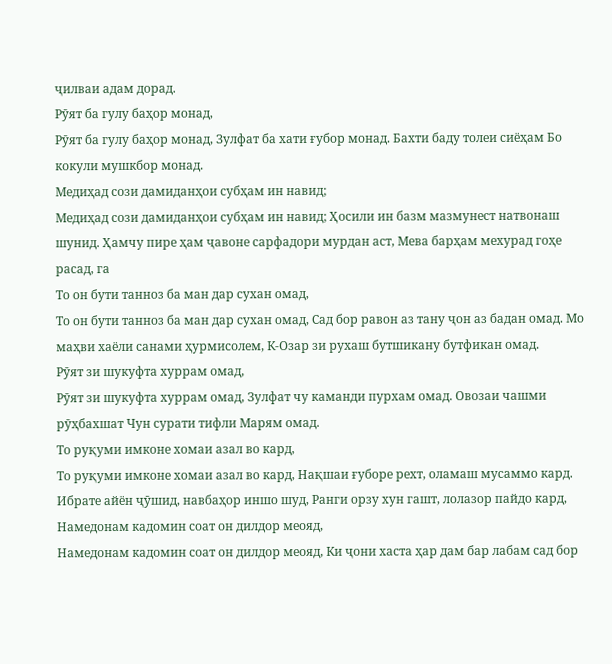ҷилваи адам дорад.
Рӯят ба гулу баҳор монад,
Рӯят ба гулу баҳор монад, Зулфат ба хати ғубор монад. Бахти баду толеи сиёҳам Бо кокули мушкбор монад.
Медиҳад сози дамиданҳои субҳам ин навид;
Медиҳад сози дамиданҳои субҳам ин навид; Ҳосили ин базм мазмунест натвонаш шунид. Ҳамчу пире ҳам ҷавоне сарфадори мурдан аст, Мева барҳам мехурад гоҳе расад, га
То он бути танноз ба ман дар сухан омад,
То он бути танноз ба ман дар сухан омад, Сад бор равон аз тану ҷон аз бадан омад. Мо маҳви хаёли санами ҳурмисолем, К-Озар зи рухаш бутшикану бутфикан омад.
Рӯят зи шукуфта хуррам омад,
Рӯят зи шукуфта хуррам омад, Зулфат чу каманди пурхам омад. Овозаи чашми рӯҳбахшат Чун сурати тифли Марям омад.
То руқуми имконе хомаи азал во кард,
То руқуми имконе хомаи азал во кард, Нақшаи ғуборе рехт, оламаш мусаммо кард. Ибрате айён ҷӯшид, навбаҳор иншо шуд, Ранги орзу хун гашт, лолазор пайдо кард,
Намедонам кадомин соат он дилдор меояд,
Намедонам кадомин соат он дилдор меояд, Ки ҷони хаста ҳар дам бар лабам сад бор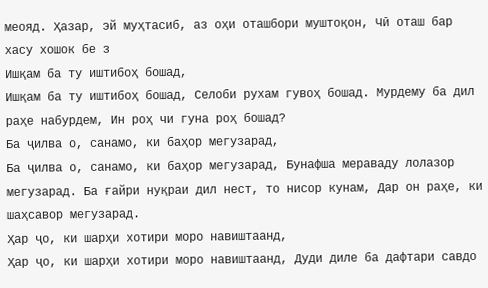меояд. Ҳазар, эй муҳтасиб, аз оҳи оташбори муштоқон, Чӣ оташ бар хасу хошок бе з
Ишқам ба ту иштибоҳ бошад,
Ишқам ба ту иштибоҳ бошад, Селоби рухам гувоҳ бошад. Мурдему ба дил раҳе набурдем, Ин роҳ чи гуна роҳ бошад?
Ба ҷилва о, санамо, ки баҳор мегузарад,
Ба ҷилва о, санамо, ки баҳор мегузарад, Бунафша мераваду лолазор мегузарад. Ба ғайри нуқраи дил нест, то нисор кунам, Дар он раҳе, ки шаҳсавор мегузарад.
Ҳар ҷо, ки шарҳи хотири моро навиштаанд,
Ҳар ҷо, ки шарҳи хотири моро навиштаанд, Дуди диле ба дафтари савдо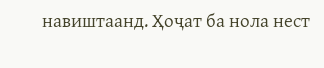навиштаанд. Ҳоҷат ба нола нест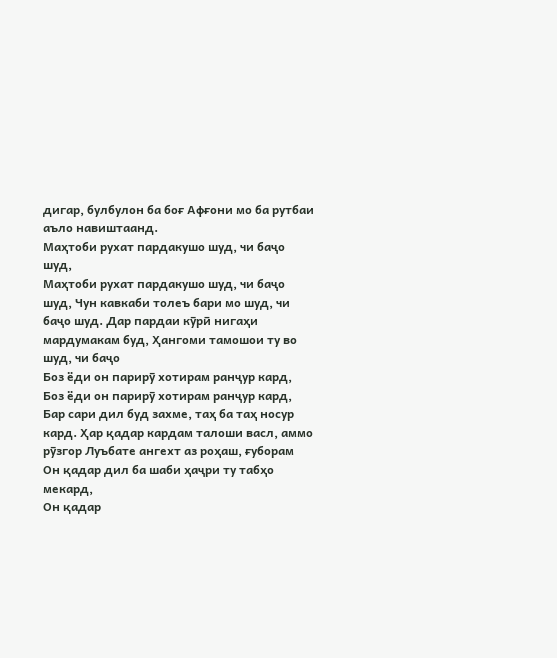дигар, булбулон ба боғ Афғони мо ба рутбаи аъло навиштаанд.
Маҳтоби рухат пардакушо шуд, чи баҷо шуд,
Маҳтоби рухат пардакушо шуд, чи баҷо шуд, Чун кавкаби толеъ бари мо шуд, чи баҷо шуд. Дар пардаи кӯрӣ нигаҳи мардумакам буд, Ҳангоми тамошои ту во шуд, чи баҷо
Боз ёди он парирӯ хотирам ранҷур кард,
Боз ёди он парирӯ хотирам ранҷур кард, Бар сари дил буд захме, таҳ ба таҳ носур кард. Ҳар қадар кардам талоши васл, аммо рӯзгор Луъбате ангехт аз роҳаш, ғуборам
Он қадар дил ба шаби ҳаҷри ту табҳо мекард,
Он қадар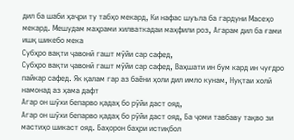дил ба шаби ҳаҷри ту табҳо мекард, Ки нафас шуъла ба гардуни Масеҳо мекард. Мешудам маҳрами хилваткадаи маҳфили роз, Агарам дил ба ғами ишқ шикебо мека
Субҳро вақти ҷавонӣ гашт мӯйи сар сафед,
Субҳро вақти ҷавонӣ гашт мӯйи сар сафед, Ваҳшати ин бум кард ин чуғдро пайкар сафед. Як қалам гар аз баёни ҳоли дил имло кунам, Нуқтаи холӣ намонад аз ҳама дафт
Агар он шӯхи бепарво қадаҳ бо рӯйи даст ояд,
Агар он шӯхи бепарво қадаҳ бо рӯйи даст ояд, Ба ҷоми тавбаву тақво зи мастиҳо шикаст ояд. Баҳорон баҳри истиқбол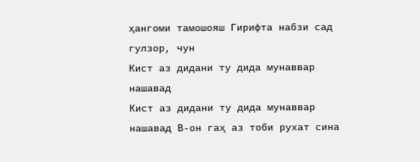ҳангоми тамошояш Гирифта набзи сад гулзор, чун
Кист аз дидани ту дида мунаввар нашавад
Кист аз дидани ту дида мунаввар нашавад В-он гаҳ аз тоби рухат сина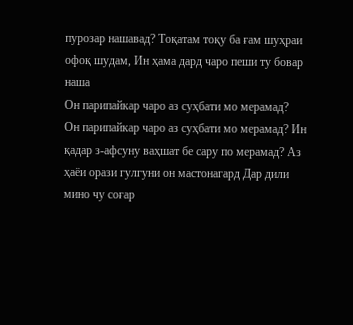пурозар нашавад? Тоқатам тоқу ба ғам шуҳраи офоқ шудам, Ин ҳама дард чаро пеши ту бовар наша
Он парипайкар чаро аз суҳбати мо мерамад?
Он парипайкар чаро аз суҳбати мо мерамад? Ин қадар з-афсуну ваҳшат бе сару по мерамад? Аз ҳаёи орази гулгуни он мастонагард Дар дили мино чу соғар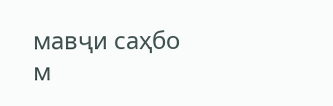мавҷи саҳбо м